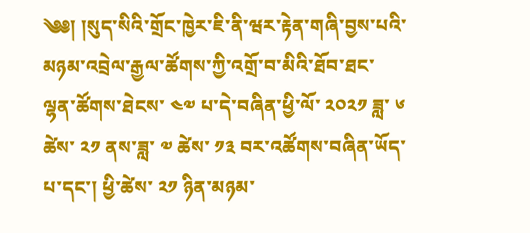༄༅། །སུད་སིའི་གྲོང་ཁྱེར་ཇི་ནི་ཝར་རྟེན་གཞི་བྱས་པའི་མཉམ་འབྲེལ་རྒྱལ་ཚོགས་ཀྱི་འགྲོ་བ་མིའི་ཐོབ་ཐང་ལྷན་ཚོགས་ཐེངས་ ༤༧ པ་དེ་བཞིན་ཕྱི་ལོ་ ༢༠༢༡ ཟླ་ ༦ ཚེས་ ༢༡ ནས་ཟླ་ ༧ ཚེས་ ༡༣ བར་འཚོགས་བཞིན་ཡོད་པ་དང་། ཕྱི་ཚེས་ ༢༡ ཉིན་མཉམ་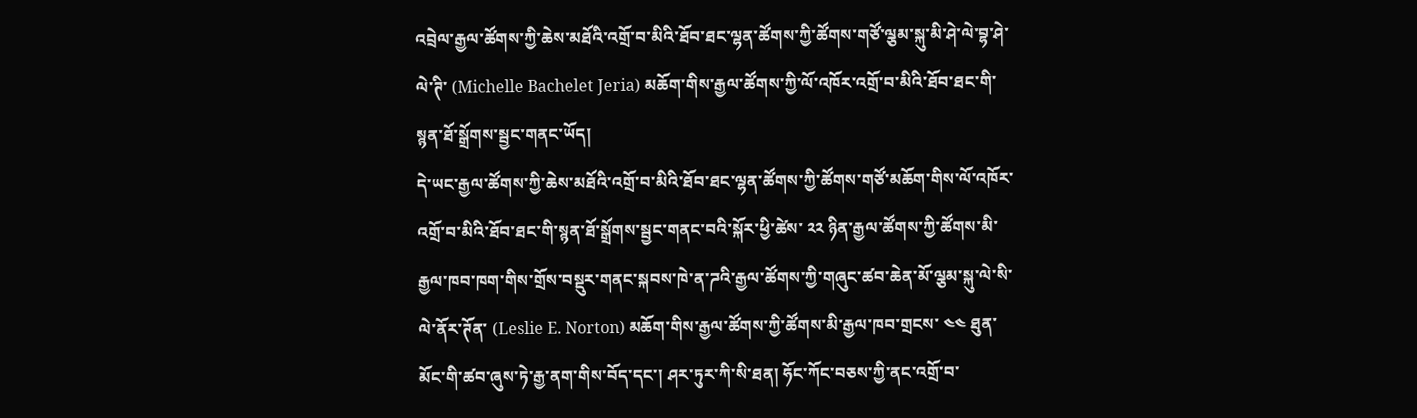འབྲེལ་རྒྱལ་ཚོགས་ཀྱི་ཆེས་མཐོའི་འགྲོ་བ་མིའི་ཐོབ་ཐང་ལྷན་ཚོགས་ཀྱི་ཚོགས་གཙོ་ལྕམ་སྐུ་མི་ཤེ་ལེ་བྷ་ཤེ་ལེ་ཊི་ (Michelle Bachelet Jeria) མཆོག་གིས་རྒྱལ་ཚོགས་ཀྱི་ལོ་འཁོར་འགྲོ་བ་མིའི་ཐོབ་ཐང་གི་སྙན་ཐོ་སྒྲོགས་སྦྱང་གནང་ཡོད།
དེ་ཡང་རྒྱལ་ཚོགས་ཀྱི་ཆེས་མཐོའི་འགྲོ་བ་མིའི་ཐོབ་ཐང་ལྷན་ཚོགས་ཀྱི་ཚོགས་གཙོ་མཆོག་གིས་ལོ་འཁོར་འགྲོ་བ་མིའི་ཐོབ་ཐང་གི་སྙན་ཐོ་སྒྲོགས་སྦྱང་གནང་བའི་སྐོར་ཕྱི་ཚེས་ ༢༢ ཉིན་རྒྱལ་ཚོགས་ཀྱི་ཚོགས་མི་རྒྱལ་ཁབ་ཁག་གིས་གྲོས་བསྡུར་གནང་སྐབས་ཁེ་ན་ཌའི་རྒྱལ་ཚོགས་ཀྱི་གཞུང་ཚབ་ཆེན་མོ་ལྕམ་སྐུ་ལེ་སི་ལེ་ནོར་ཊོན་ (Leslie E. Norton) མཆོག་གིས་རྒྱལ་ཚོགས་ཀྱི་ཚོགས་མི་རྒྱལ་ཁབ་གྲངས་ ༤༤ ཐུན་མོང་གི་ཚབ་ཞུས་ཏེ་རྒྱ་ནག་གིས་བོད་དང་། ཤར་ཏུར་ཀི་སི་ཐན། ཧོང་ཀོང་བཅས་ཀྱི་ནང་འགྲོ་བ་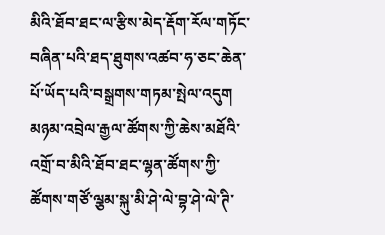མིའི་ཐོབ་ཐང་ལ་རྩིས་མེད་རྡོག་རོལ་གཏོང་བཞིན་པའི་ཐད་ཐུགས་འཚབ་ཧ་ཅང་ཆེན་པོ་ཡོད་པའི་བསྒྲགས་གཏམ་སྤེལ་འདུག
མཉམ་འབྲེལ་རྒྱལ་ཚོགས་ཀྱི་ཆེས་མཐོའི་འགྲོ་བ་མིའི་ཐོབ་ཐང་ལྷན་ཚོགས་ཀྱི་ཚོགས་གཙོ་ལྕམ་སྐུ་མི་ཤེ་ལེ་བྷ་ཤེ་ལེ་ཊི་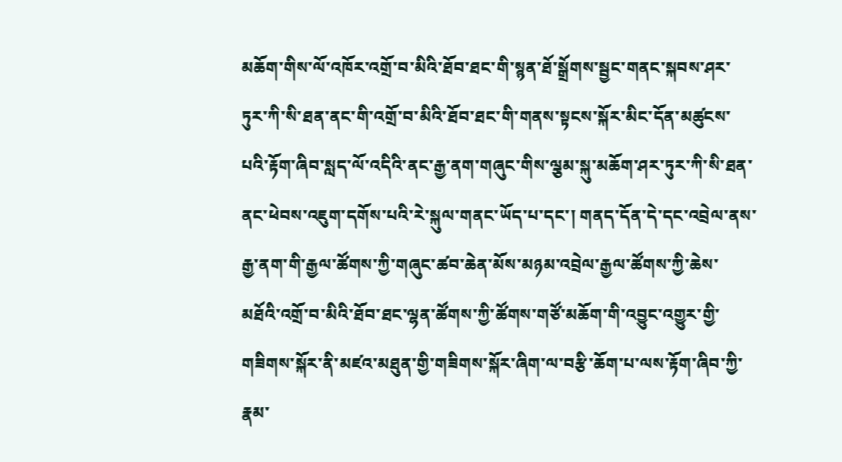མཆོག་གིས་ལོ་འཁོར་འགྲོ་བ་མིའི་ཐོབ་ཐང་གི་སྙན་ཐོ་སྒྲོགས་སྦྱང་གནང་སྐབས་ཤར་ཏུར་ཀི་སི་ཐན་ནང་གི་འགྲོ་བ་མིའི་ཐོབ་ཐང་གི་གནས་སྟངས་སྐོར་མིང་དོན་མཚུངས་པའི་རྟོག་ཞིབ་སླད་ལོ་འདིའི་ནང་རྒྱ་ནག་གཞུང་གིས་ལྕམ་སྐུ་མཆོག་ཤར་ཏུར་ཀི་སི་ཐན་ནང་ཕེབས་འཇུག་དགོས་པའི་རེ་སྐུལ་གནང་ཡོད་པ་དང་། གནད་དོན་དེ་དང་འབྲེལ་ནས་རྒྱ་ནག་གི་རྒྱལ་ཚོགས་ཀྱི་གཞུང་ཚབ་ཆེན་མོས་མཉམ་འབྲེལ་རྒྱལ་ཚོགས་ཀྱི་ཆེས་མཐོའི་འགྲོ་བ་མིའི་ཐོབ་ཐང་ལྷན་ཚོགས་ཀྱི་ཚོགས་གཙོ་མཆོག་གི་འབྱུང་འགྱུར་གྱི་གཟིགས་སྐོར་ནི་མཛའ་མཐུན་གྱི་གཟིགས་སྐོར་ཞིག་ལ་བརྩི་ཆོག་པ་ལས་རྟོག་ཞིབ་ཀྱི་རྣམ་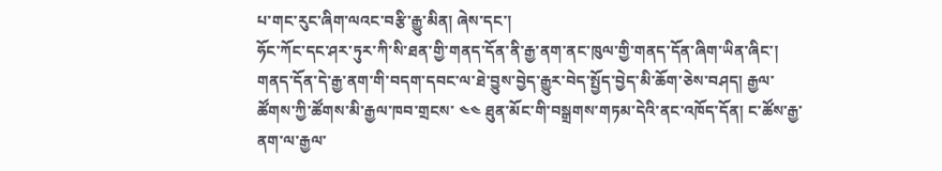པ་གང་རུང་ཞིག་ལའང་བརྩི་རྒྱུ་མིན། ཞེས་དང་།
ཧོང་ཀོང་དང་ཤར་ཏུར་ཀི་སི་ཐན་གྱི་གནད་དོན་ནི་རྒྱ་ནག་ནང་ཁུལ་གྱི་གནད་དོན་ཞིག་ཡིན་ཞིང་། གནད་དོན་དེ་རྒྱ་ནག་གི་བདག་དབང་ལ་ཐེ་བྱུས་བྱེད་རྒྱུར་བེད་སྤྱོད་བྱེད་མི་ཆོག་ཅེས་བཤད། རྒྱལ་ཚོགས་ཀྱི་ཚོགས་མི་རྒྱལ་ཁབ་གྲངས་ ༤༤ ཐུན་མོང་གི་བསྒྲགས་གཏམ་དེའི་ནང་འཁོད་དོན། ང་ཚོས་རྒྱ་ནག་ལ་རྒྱལ་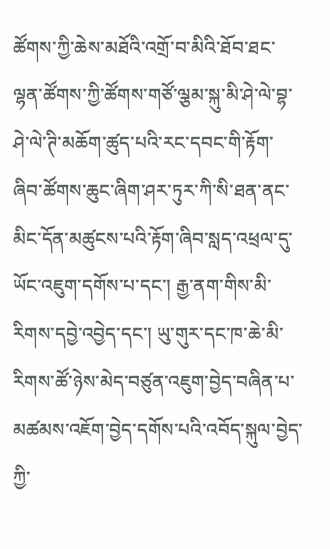ཚོགས་ཀྱི་ཆེས་མཐོའི་འགྲོ་བ་མིའི་ཐོབ་ཐང་ལྷན་ཚོགས་ཀྱི་ཚོགས་གཙོ་ལྕམ་སྐུ་མི་ཤེ་ལེ་བྷ་ཤེ་ལེ་ཊི་མཆོག་ཚུད་པའི་རང་དབང་གི་རྟོག་ཞིབ་ཚོགས་ཆུང་ཞིག་ཤར་ཏུར་ཀི་སི་ཐན་ནང་མིང་དོན་མཚུངས་པའི་རྟོག་ཞིབ་སླད་འཕྲལ་དུ་ཡོང་འཇུག་དགོས་པ་དང་། རྒྱ་ནག་གིས་མི་རིགས་དབྱེ་འབྱེད་དང་། ཡུ་གུར་དང་ཁ་ཆེ་མི་རིགས་ཚོ་ཉེས་མེད་བཙུན་འཇུག་བྱེད་བཞིན་པ་མཚམས་འཇོག་བྱེད་དགོས་པའི་འབོད་སྐུལ་བྱེད་ཀྱི་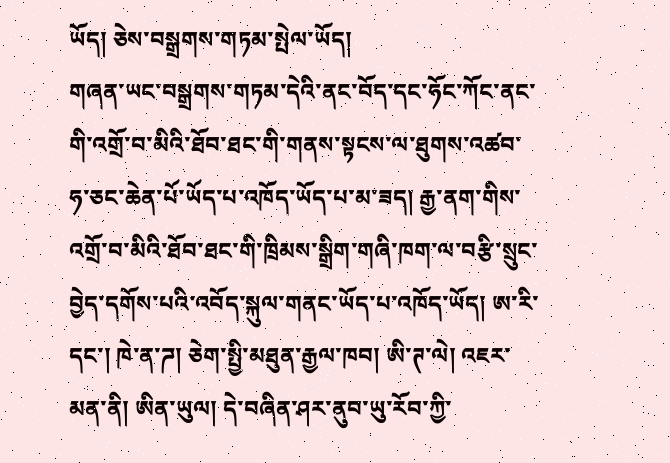ཡོད། ཅེས་བསྒྲགས་གཏམ་སྤེལ་ཡོད།
གཞན་ཡང་བསྒྲགས་གཏམ་དེའི་ནང་བོད་དང་ཧོང་ཀོང་ནང་གི་འགྲོ་བ་མིའི་ཐོབ་ཐང་གི་གནས་སྟངས་ལ་ཐུགས་འཚབ་ཧ་ཅང་ཆེན་པོ་ཡོད་པ་འཁོད་ཡོད་པ་མ་ཟད། རྒྱ་ནག་གིས་འགྲོ་བ་མིའི་ཐོབ་ཐང་གི་ཁྲིམས་སྒྲིག་གཞི་ཁག་ལ་བརྩི་སྲུང་བྱེད་དགོས་པའི་འབོད་སྐུལ་གནང་ཡོད་པ་འཁོད་ཡོད། ཨ་རི་དང་། ཁེ་ན་ཌ། ཅེག་སྤྱི་མཐུན་རྒྱལ་ཁབ། ཨི་ཊ་ལེ། འཇར་མན་ནི། ཨིན་ཡུལ། དེ་བཞིན་ཤར་ནུབ་ཡུ་རོབ་ཀྱི་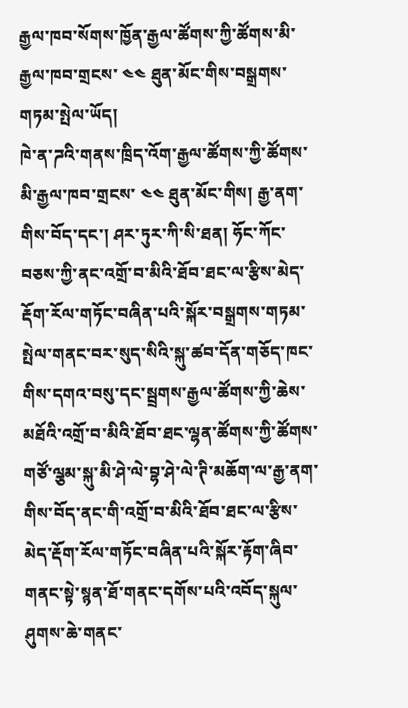རྒྱལ་ཁབ་སོགས་ཁྱོན་རྒྱལ་ཚོགས་ཀྱི་ཚོགས་མི་རྒྱལ་ཁབ་གྲངས་ ༤༤ ཐུན་མོང་གིས་བསྒྲགས་གཏམ་སྤེལ་ཡོད།
ཁེ་ན་ཌའི་གནས་ཁྲིད་འོག་རྒྱལ་ཚོགས་ཀྱི་ཚོགས་མི་རྒྱལ་ཁབ་གྲངས་ ༤༤ ཐུན་མོང་གིས། རྒྱ་ནག་གིས་བོད་དང་། ཤར་ཏུར་ཀི་སི་ཐན། ཧོང་ཀོང་བཅས་ཀྱི་ནང་འགྲོ་བ་མིའི་ཐོབ་ཐང་ལ་རྩིས་མེད་རྡོག་རོལ་གཏོང་བཞིན་པའི་སྐོར་བསྒྲགས་གཏམ་སྤེལ་གནང་བར་སུད་སིའི་སྐུ་ཚབ་དོན་གཅོད་ཁང་གིས་དགའ་བསུ་དང་སྦྲགས་རྒྱལ་ཚོགས་ཀྱི་ཆེས་མཐོའི་འགྲོ་བ་མིའི་ཐོབ་ཐང་ལྷན་ཚོགས་ཀྱི་ཚོགས་གཙོ་ལྕམ་སྐུ་མི་ཤེ་ལེ་བྷ་ཤེ་ལེ་ཊི་མཆོག་ལ་རྒྱ་ནག་གིས་བོད་ནང་གི་འགྲོ་བ་མིའི་ཐོབ་ཐང་ལ་རྩིས་མེད་རྡོག་རོལ་གཏོང་བཞིན་པའི་སྐོར་རྟོག་ཞིབ་གནང་སྟེ་སྙན་ཐོ་གནང་དགོས་པའི་འབོད་སྐུལ་ཤུགས་ཆེ་གནང་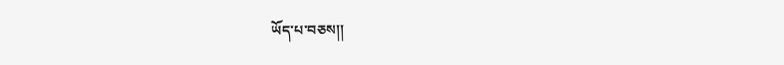ཡོད་པ་བཅས།།